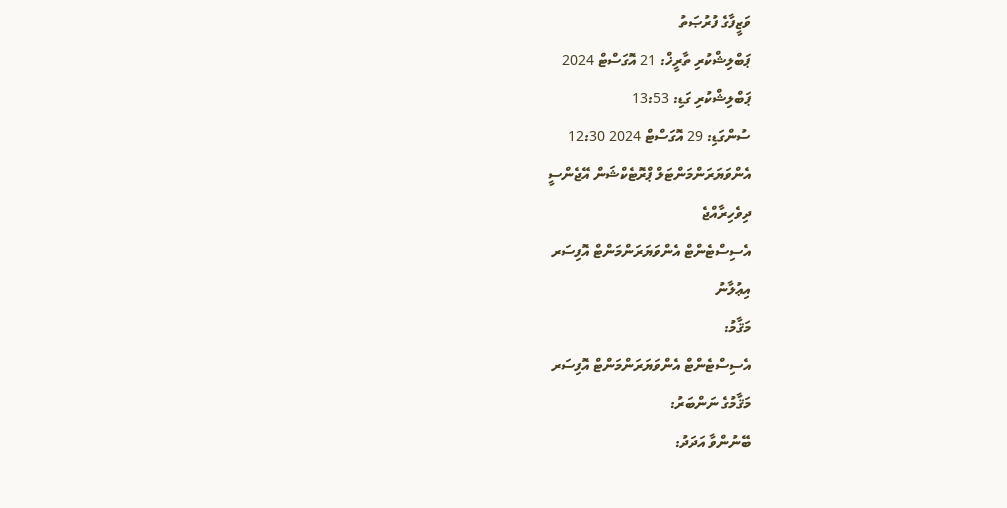ވަޒީފާގެ ފުރުޞަތު
ޕަބްލިޝްކުރި ތާރީޚް: 21 އޮގަސްޓް 2024
ޕަބްލިޝްކުރި ގަޑި: 13:53
ސުންގަޑި: 29 އޮގަސްޓް 2024 12:30
އެންވަޔަރަންމަންޓަލް ޕްރޮޓެކްޝަން އޭޖެންސީ
ދިވެހިރާއްޖެ
އެސިސްޓެންޓް އެންވަޔަރަންމަންޓް އޮފިސަރ
އިޢުލާނު
މަޤާމު:
އެސިސްޓެންޓް އެންވަޔަރަންމަންޓް އޮފިސަރ
މަޤާމުގެ ނަންބަރު:
ބޭނުންވާ އަދަދު: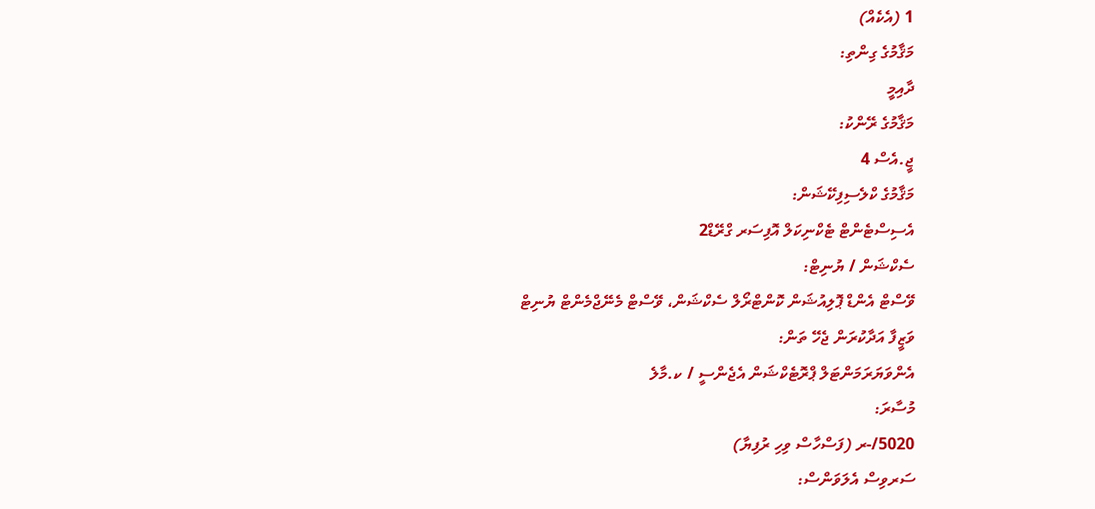1 (އެކެއް)
މަޤާމުގެ ގިންތި:
ދާއިމީ
މަޤާމުގެ ރޭންކު:
ޖީ.އެސް 4
މަޤާމުގެ ކްލެސިފިކޭޝަން:
އެސިސްޓެންޓް ޓެކްނިކަލް އޮފިސަރ ގްރޭޑް2
ސެކްޝަން / ޔުނިޓް:
ވޭސްޓް އެންޑް ޕޮލިއުޝަން ކޮންޓްރޯލް ސެކްޝަން، ވޭސްޓް މެނޭޖްމެންޓް ޔުނިޓް
ވަޒީފާ އަދާކުރަން ޖެހޭ ތަން:
އެންވަޔަރަމަންޓަލް ޕްރޮޓެކްޝަން އެޖެންސީ / ކ.މާލެ
މުސާރަ:
5020/-ރ (ފަސްހާސް ވިހި ރުފިޔާ)
ސަރވިސް އެލަވަންސް: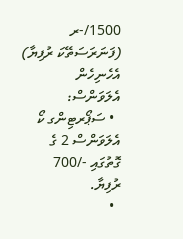1500/-ރ (ފަނަރަސަތޭކަ ރުފިޔާ)
އެހެނިހެން އެލަވަންސް:
  • ސަޕޯރޓިންގ ކޯ އެލަވަންސް 2 ގެ ގޮތުގައި -/700 ރުފިޔާ.
  •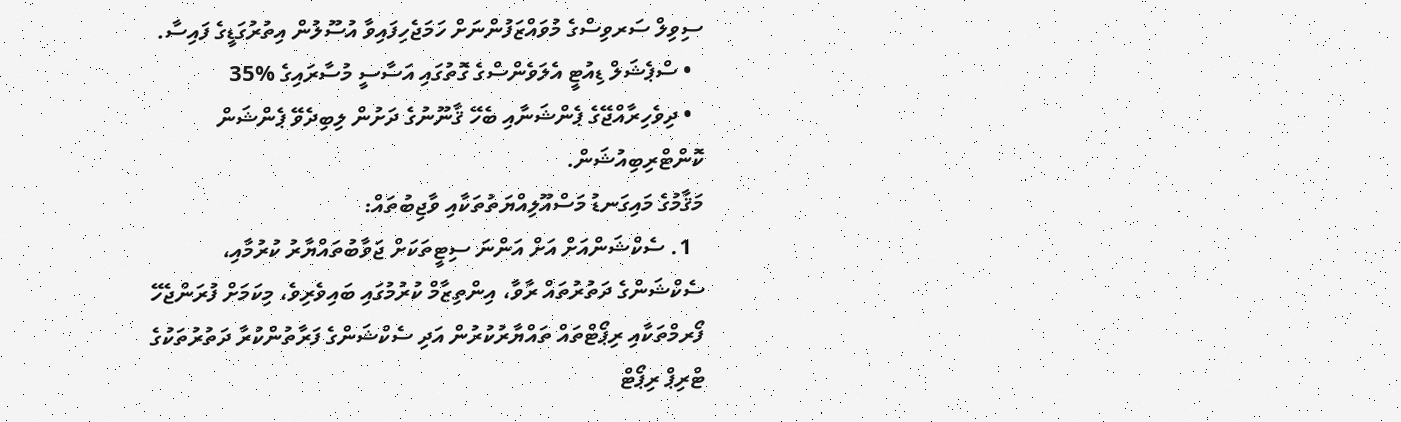ސިވިލް ސަރވިސްގެ މުވައްޒަފުންނަށް ހަމަޖެހިފައިވާ އުސޫލުން އިތުރުގަޑީގެ ފައިސާ.
  • ސްޕެޝަލް ޑިއުޓީ އެލަވެންސްގެ ގޮތުގައި އަސާސީ މުސާރައިގެ %35
  • ދިވެހިރާއްޖޭގެ ޕެންޝަނާއި ބެހޭ ޤާނޫނުގެ ދަށުން ލިބިދެވޭ ޕެންޝަން ކޮންޓްރިބިއުޝަން.
މަޤާމުގެ މައިގަނޑު މަސްއޫލިއްޔަތުތަކާއި ވާޖިބުތައް:
  1. ސެކްޝަންއަށް އަށް އަންނަ ސިޓީތަކަށް ޖަވާބުތައްޔާރު ކުރުމާއި، ސެކްޝަންގެ ދަތުރުތައް ރާވާ، އިންތިޒާމް ކުރުމުގައި ބައިވެރިވެ، މިކަމަށް ފުރަންޖެހޭ ފޯރމްތަކާއި ރިޕޯޓްތައް ތައްޔާރުކުރުން އަދި ސެކްޝަންގެ ފަރާތުންކުރާ ދަތުރުތަކުގެ ޓްރިޕް ރިޕޯޓް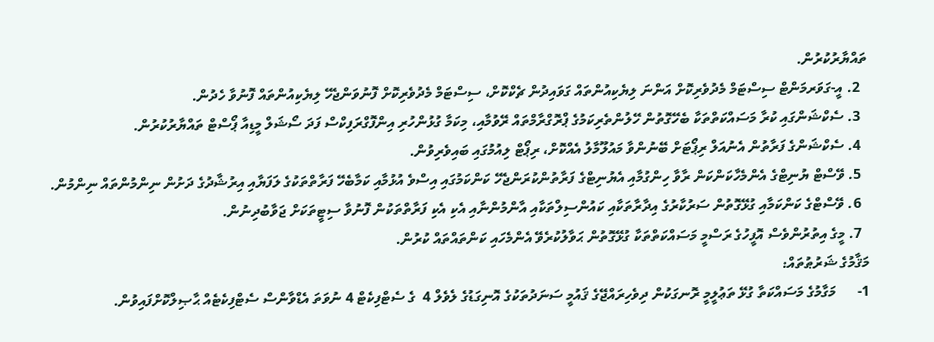ތައްޔާރުކުރުން.
  2. އީ-ގަވަރމަންޓް ސިސްޓަމް މެދުވެރިކޮށް އަންނަ ލިޔެކިއުންތައް ގަވައިދުން ޗެކްކޮށް، ސިސްޓަމް މެދުވެރިކޮށް ފޮނުވަންޖެހޭ ލިޔެކިއުންތައް ފޮނުވާ ހެދުން.
  3. ސެކްޝަންގައި ކުރާ މަސައްކަތްތަކާ ބެހޭގޮތުން ހޭލުންތެރިކަމުގެ ޕްރޮގްރާމްތައް ރޭވުމާއި، މިކަމާ ގުޅުންހުރި އިންފޮގްރަފިކްސް ފަދަ ސޯޝަލް މީޑިއާ ޕޯސްޓް ތައްޔާރުކުރުން.
  4. ސެކްޝަންގެ ފަރާތުން އެނުއަލް ރިޕޯޓަށް ބޭނުންވާ މައުލޫމާލު އެއްކޮށް، ރިޕޯޓް ލިއުމުގައި ބައިވެރިވުން.
  5. ވޭސްޓް ޔުނިޓްގެ އެންމެހާކަންކަން ރާވާ ހިންގުމާއި އެޔުނިޓްގެ ފަރާތުންކުރަންޖެހޭ ކަންކަމުގައި އިސްވެ އުޅުމާއި ކަމާބެހޭ ފަރާތްތަކުގެ ލަފަޔާއި އިރުޝާދުގެ ދަށުން ނިންމުންތައް ނިންމުން.
  6. ވޭސްޓްގެ ކަންކަމާއި ގުޅޭގޮތުން ސަރުކާރުގެ އިދާރާތަކާއި ކައުންސިލްތަކާއި އާންމުންނާއި އެކި އެކި ފަރާތްތަކުން ފޮނުވާ ސިޓީތަކަށް ޖަވާބުދިނުން.
  7. މީގެ އިތުރުންވެސް އޮފީހުގެ ރަސްމީ މަސައްކަތްތަކާ ގުޅޭގޮތުން ޙަވާލުކުރެވޭ އެންމެހައި ކަންތައްތައް ކުރުން.
މަޤާމުގެ ޝަރުޠުތައް:
1-      މަގާމުގެ މަސައްކަތާ ގުޅޭ ތަޢުލީމީ ރޮނގަކުން ދިވެހިރައްޖޭގެ ޤައުމީ ސަނަދުތަކުގެ އޮނިގަޑުގެ ލެވެލް 4  ގެ ސެޓްފިކެޓް 4 ނުވަތަ އެޑްވާންސް ސެޓްފިކެޓެއް ޙާޞިލްކޮށްފައިވުން.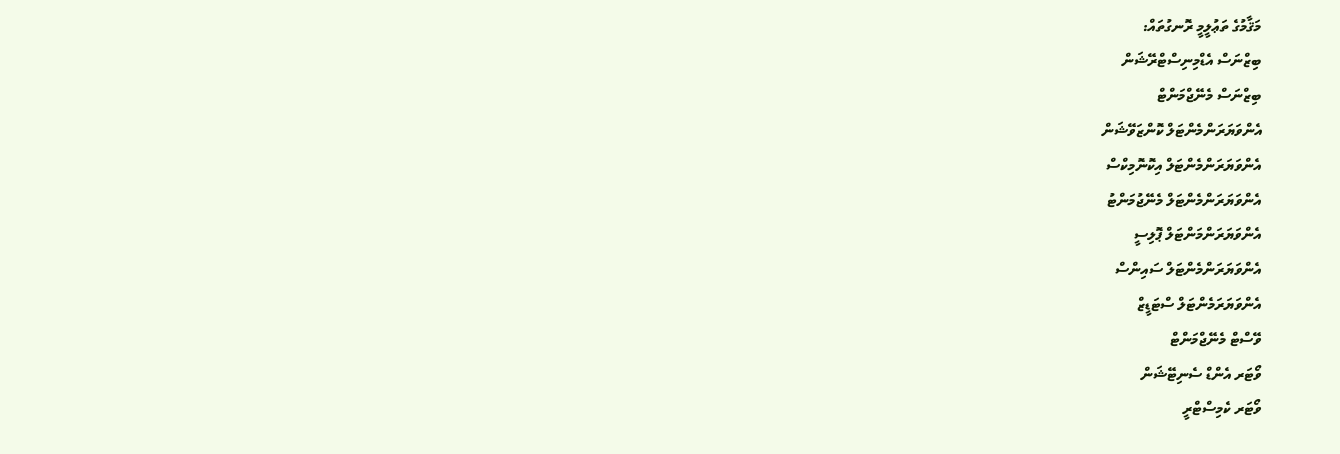މަޤާމުގެ ތަޢުލީމީ ރޮނގުތައް:
ބިޒްނަސް އެޑްމިނިސްޓްރޭޝަން
ބިޒްނަސް މެނޭޖްމަންޓް
އެންވަޔަރަންމެންޓަލް ކޮންޒަވޭޝަން
އެންވަޔަރަންމެންޓަލް އިކޮނޮމިކްސް
އެންވަޔަރަންމެންޓަލް މެނޭޖުމަންޓު
އެންވަޔަރަންމަންޓަލް ޕޮލިސީ
އެންވަޔަރަންމެންޓަލް ސައިންސް
އެންވަޔަރަމެންޓަލް ސްޓަޑީޒް
ވޭސްޓް މެނޭޖްމަންޓް
ވޯޓަރ އެންޑް ސެނިޓޭޝަން
ވޯޓަރ ކެމިސްޓްރީ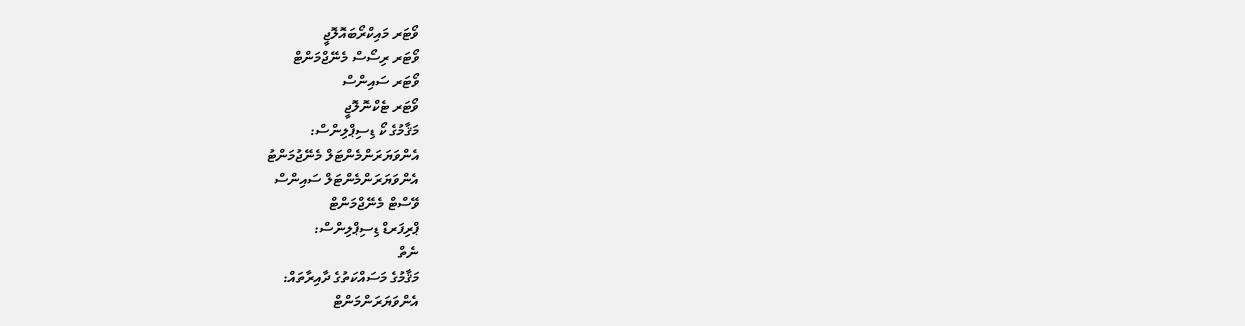ވޯޓަރ މައިކްރޯބައޮލޮޖީ
ވޯޓަރ ރިސޯސް މެނޭޖްމަންޓް
ވޯޓަރ ސައިންސް
ވޯޓަރ ޓެކްނޮލޮޖީ
މަޤާމުގެ ކޯ ޑިސިޕްލިންސް:
އެންވަޔަރަންމެންޓަލް މެނޭޖުމަންޓު
އެންވަޔަރަންމެންޓަލް ސައިންސް
ވޭސްޓް މެނޭޖްމަންޓް
ޕްރިފަރޑް ޑިސިޕްލިންސް:
ނެތް
މަޤާމުގެ މަސައްކަތުގެ ދާއިރާތައް:
އެންވަޔަރަންމަންޓް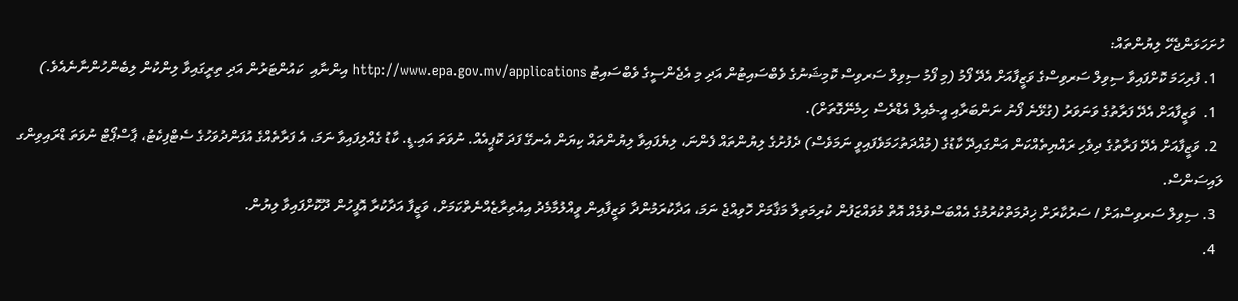ހުށަހަޅަންޖެހޭ ލިޔުންތައް:
  1. ފުރިހަމަ ކޮށްފައިވާ ސިވިލް ސަރވިސްގެ ވަޒީފާއަށް އެދޭ ފޯމު (މި ފޯމު ސިވިލް ސަރވިސް ކޮމިޝަނުގެ ވެބްސައިޓުން އަދި މި އެޖެންސީގެ ވެބްސައިޓު http://www.epa.gov.mv/applications އިންނާއި  ކައުންޓަރުން އަދި ތިރީގައިވާ ލިންކުން ލިބެންހުންނާނެއެވެ.)
  1.  ވަޒީފާއަށް އެދޭ ފަރާތުގެ ވަނަވަރު (ގުޅޭނެ ފޯނު ނަންބަރާއި އީ-މެއިލް އެޑްރެސް ހިމެނޭގޮތަށް).
  2. ވަޒީފާއަށް އެދޭ ފަރާތުގެ ދިވެހި ރައްޔިތެއްކަން އަންގައިދޭ ކާޑުގެ (މުއްދަތުހަމަވެފައިވީ ނަމަވެސް) ދެފުށުގެ ލިޔުންތައް ފެންނަ، ލިޔެފައިވާ ލިޔުންތައް ކިޔަން އެނގޭ ފަދަ ކޮޕީއެއް. ނުވަތަ އައި.ޑީ. ކާޑު ގެއްލިފައިވާ ނަމަ، އެ ފަރާތެއްގެ އުފަންދުވަހުގެ ސެޓްފިކެޓު، ޕާސްޕޯޓް ނުވަތަ ޑްރައިވިންގ ލައިސަންސް.
  3. ސިވިލް ސަރވިސްއަށް / ސަރުކާރަށް ޚިދުމަތްކުރުމުގެ އެއްބަސްވުމެއް އޮތް މުވައްޒަފުން ކުރިމަތިލާ މަޤާމަށް ހޮވިއްޖެ ނަމަ، އަދާކުރަމުންދާ ވަޒީފާއިން ވީއްލުމާމެދު އިއުތިރާޒެއްނެތްކަމަށް، ވަޒީފާ އަދާކުރާ އޮފީހުން ދޫކޮށްފައިވާ ލިޔުން.
  4.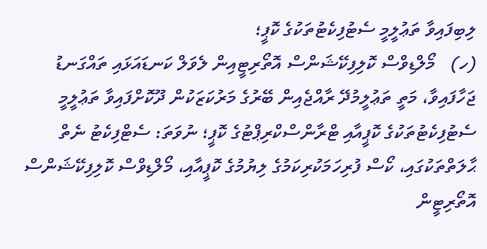ލިބިފައިވާ ތަޢުލީމީ ސެޓުފިކެޓުތަކުގެ ކޮޕީ؛
(ހ)   މޯލްޑިވްސް ކޮލިފިކޭޝަންސް އޮތޯރިޓީއިން ލެވަލް ކަނޑައަޅައި ތައްގަނޑު ޖަހާފައިވާ، މަތީ ތަޢުލީމުދޭ ރާއްޖެއިން ބޭރުގެ މަރުކަޒަކުން ދޫކޮށްފައިވާ ތަޢުލީމީ ސެޓުފިކެޓުތަކުގެ ކޮޕީއާއި ޓްރާންސްކްރިޕްޓުގެ ކޮޕީ؛ ނުވަތަ: ސެޓްފިކެޓު ނެތް ޙާލަތްތަކުގައި، ކޯސް ފުރިހަމަކުރިކަމުގެ ލިޔުމުގެ ކޮޕީއާއި، މޯލްޑިވްސް ކޮލިފިކޭޝަންސް އޮތޯރިޓީން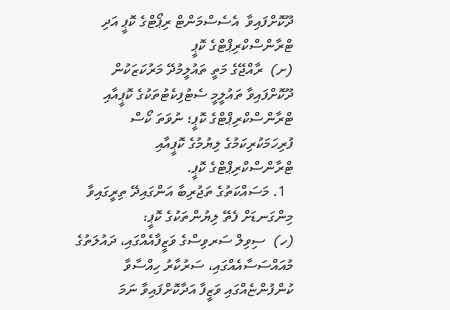ދޫކޮށްފައިވާ  އެސެސްމަންޓް ރިޕޯޓްގެ ކޮޕީ އަދި ޓްރާންސްކްރިޕްޓްގެ ކޮޕީ
(ށ)  ރާއްޖޭގެ މަތީ ތައުލީމުދޭ މަރުކަޒަކުން ދޫކޮށްފައިވާ ތައުލީމީ ސެޓުފިކެޓުތަކުގެ ކޮޕީއާއި ޓްރާންސްކްރިޕްޓްގެ ކޮޕީ؛ ނުވަތަ ކޯސް ފުރިހަމަކުރިކަމުގެ ލިޔުމުގެ ކޮޕީއާއި ޓްރާންސްކްރިޕްޓްގެ ކޮޕީ.
  1. މަސައްކަތުގެ ތަޖުރިބާ އަންގައިދޭ ތިރީގައިވާ މިންގަނޑަށް ފެތޭ ލިޔުންތަކުގެ ކޮޕީ:
(ހ)  ސިވިލް ސަރވިސްގެ ވަޒީފާއެއްގައި، ދައުލަތުގެ މުއައްސަސާއެއްގައި، ސަރުކާރު ހިއްސާވާ ކުންފުންޏެއްގައި ވަޒީފާ އަދާކޮށްފައިވާ ނަމަ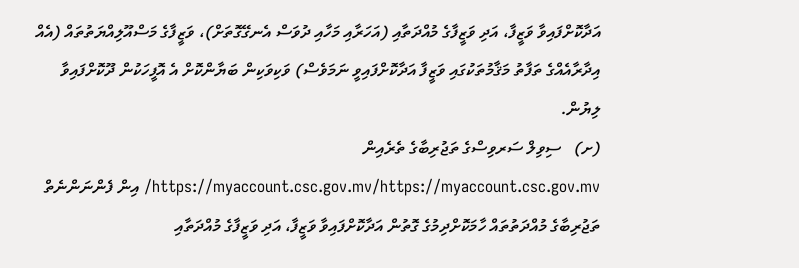އަދާކޮށްފައިވާ ވަޒީފާ، އަދި ވަޒީފާގެ މުއްދަތާއި (އަހަރާއި މަހާއި ދުވަސް އެނގޭގޮތަށް)، ވަޒީފާގެ މަސްއޫލިއްޔަތުތައް (އެއް އިދާރާއެއްގެ ތަފާތު މަޤާމުތަކުގައި ވަޒީފާ އަދާކޮށްފައިވީ ނަމަވެސް) ވަކިވަކިން ބަޔާންކޮށް އެ އޮފީހަކުން ދޫކޮށްފައިވާ ލިޔުން.
(ށ)   ސިވިލް ސަރވިސްގެ ތަޖުރިބާގެ ތެރެއިން https://myaccount.csc.gov.mv/https://myaccount.csc.gov.mv/ އިން ފެންނަންނެތް ތަޖުރިބާގެ މުއްދަތުތައް ހާމަކޮށްދިމުގެ ގޮތުން އަދާކޮށްފައިވާ ވަޒީފާ، އަދި ވަޒީފާގެ މުއްދަތާއި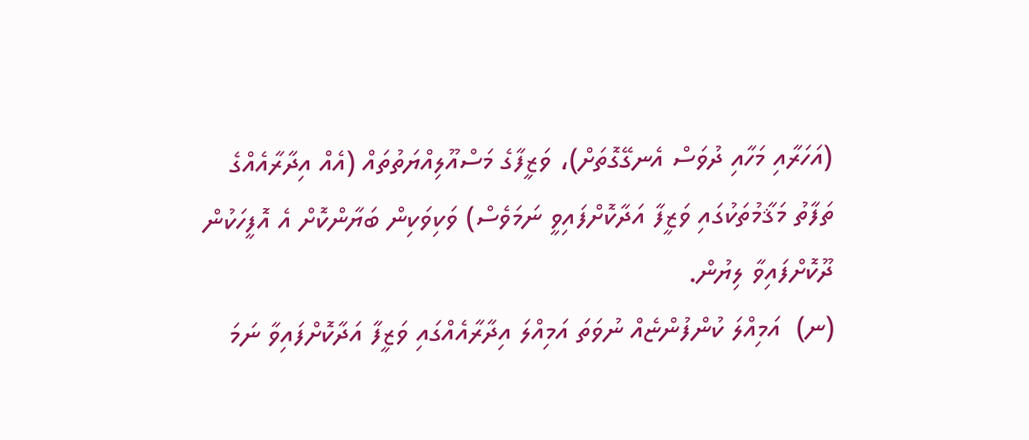(އަހަރާއި މަހާއި ދުވަސް އެނގޭގޮތަށް)، ވަޒީފާގެ މަސްއޫލިއްޔަތުތައް (އެއް އިދާރާއެއްގެ ތަފާތު މަޤާމުތަކުގައި ވަޒީފާ އަދާކޮށްފައިވީ ނަމަވެސް) ވަކިވަކިން ބަޔާންކޮށް އެ އޮފީހަކުން ދޫކޮށްފައިވާ ލިޔުން.
(ނ)  އަމިއްލަ ކުންފުންޏެއް ނުވަތަ އަމިއްލަ އިދާރާއެއްގައި ވަޒީފާ އަދާކޮށްފައިވާ ނަމަ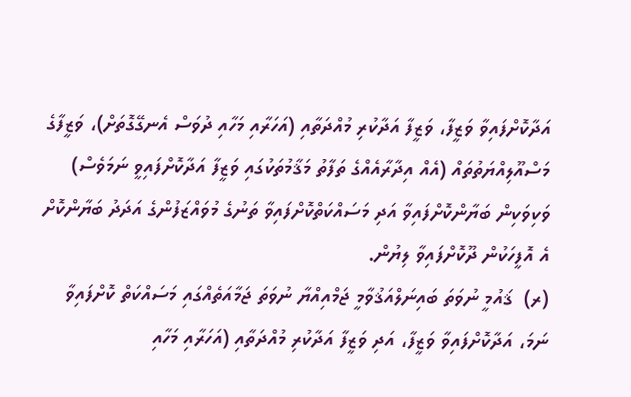އަދާކޮށްފައިވާ ވަޒީފާ، ވަޒީފާ އަދާކުރި މުއްދަތާއި (އަހަރާއި މަހާއި ދުވަސް އެނގޭގޮތަށް)، ވަޒީފާގެ މަސްއޫލިއްޔަތުތައް (އެއް އިދާރާއެއްގެ ތަފާތު މަޤާމުތަކުގައި ވަޒީފާ އަދާކޮށްފައިވީ ނަމަވެސް) ވަކިވަކިން ބަޔާންކޮށްފައިވާ އަދި މަސައްކަތްކޮށްފައިވާ ތަނުގެ މުވައްޒަފުންގެ އަދަދު ބަޔާންކޮށް އެ އޮފީހަކުން ދޫކޮށްފައިވާ ލިޔުން.
(ރ)  ޤައުމީ ނުވަތަ ބައިނަލްއަޤުވާމީ ޖަމްއިއްޔާ ނުވަތަ ޖަމާއަތެއްގައި މަސައްކަތް ކޮށްފައިވާ ނަމަ، އަދާކޮށްފައިވާ ވަޒީފާ، އަދި ވަޒީފާ އަދާކުރި މުއްދަތާއި (އަހަރާއި މަހާއި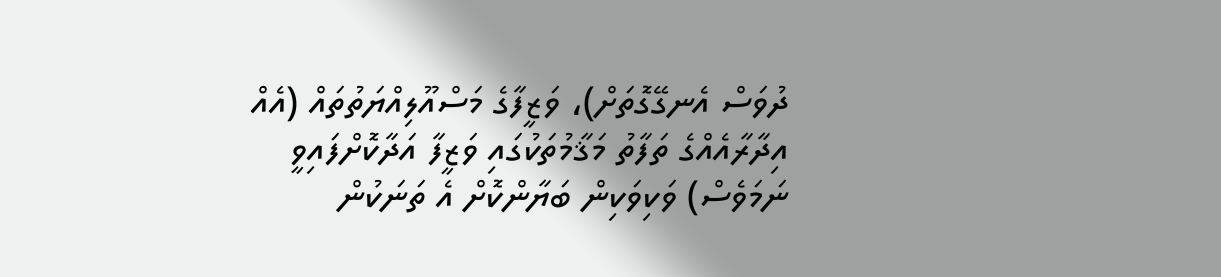ދުވަސް އެނގޭގޮތަށް)، ވަޒީފާގެ މަސްއޫލިއްޔަތުތައް (އެއް އިދާރާއެއްގެ ތަފާތު މަޤާމުތަކުގައި ވަޒީފާ އަދާކޮށްފައިވީ ނަމަވެސް) ވަކިވަކިން ބަޔާންކޮށް އެ ތަނަކުން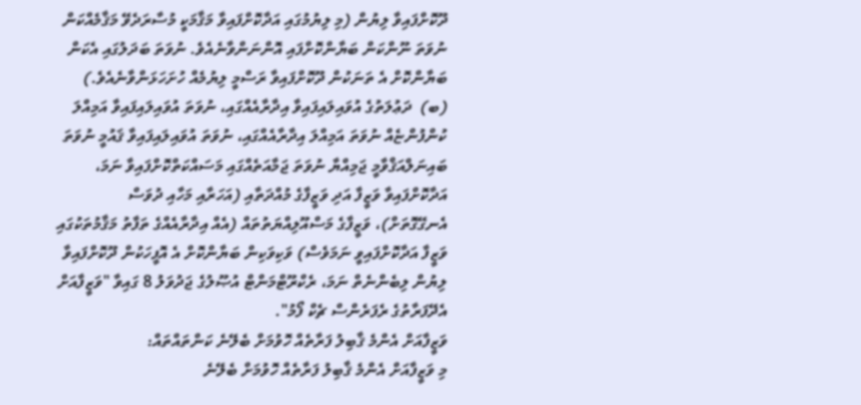ދޫކޮށްފައިވާ ލިޔުން (މި ލިޔުމުގައި އަދާކޮށްފައިވާ މަޤާމަކީ މުސާރަދެވޭ މަޤާމެއްކަން ނުވަތަ ނޫންކަން ބަޔާންކޮށްފައި އޮންނަންވާނެއެވެ. ނުވަތަ ބަދަލުގައި އެކަން ބަޔާންކޮށް އެ ތަނަކުން ދޫކޮށްފައިވާ ރަސްމީ ލިޔުމެއް ހުށަހަޅަންވާނެއެވެ.)
(ބ)  ދަޢުލަތުގެ އުވައިލައިފައިވާ އިދާރާއެއްގައި، ނުވަތަ އުވައިލައިފައިވާ އަމިއްލަ ކުންފުންޏެއް ނުވަތަ އަމިއްލަ އިދާރާއެއްގައި، ނުވަތަ އުވައިލައިފައިވާ ޤައުމީ ނުވަތަ ބައިނަލްއަޤްވާމީ ޖަމިއްޔާ ނުވަތަ ޖަމާއަތެއްގައި މަސައްކަތްކޮށްފައިވާ ނަމަ، އަދާކޮށްފައިވާ ވަޒީފާ އަދި ވަޒީފާގެ މުއްދަތާއި (އަހަރާއި މަހާއި ދުވަސް އެނގޭގޮތަށް)، ވަޒީފާގެ މަސްއޫލިއްޔަތުތައް (އެއް އިދާރާއެއްގެ ތަފާތު މަޤާމުތަކުގައި ވަޒީފާ އަދާކޮށްފައިވީ ނަމަވެސް) ވަކިވަކިން ބަޔާންކޮށް އެ އޮފީހަކުން ދޫކޮށްފައިވާ ލިޔުން ލިބެންނެތް ނަމަ، ރެކްރޫޓްމަންޓް އުޞޫލުގެ ޖަދުވަލު 8 ގައިވާ "ވަޒީފާއަށް އެދޭފަރާތުގެ ރެފަރެންސް ޗެކް ފޯމު".
ވަޒީފާއަށް އެންމެ ޤާބިލު ފަރާތެއް ހޮވުމަށް ބެލޭނެ ކަންތައްތައް:
މި ވަޒީފާއަށް އެންމެ ޤާބިލު ފަރާތެއް ހޮވުމަށް ބެލޭނެ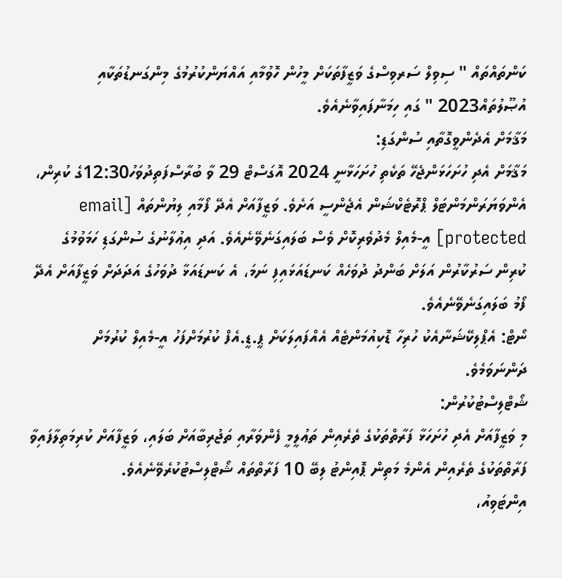ކަންތައްތައް " ސިވިލް ސަރވިސްގެ ވަޒީފާތަކަށް މީހުން ހޮވުމާއި އައްޔަންކުރުމުގެ މިންގަނޑުތަކާއި އުޞޫލުތައް2023 " ގައި ހިމަނާފައިވާނެއެވެ.
މަޤާމަށް އެދެންވީގޮތާއި ސުންގަޑި:
މަޤާމަށް އެދި ހުށަހަޅަންޖެހޭ ތަކެތި ހުށަހަޅާނީ 2024 އޮގަސްޓް 29 ވާ ބުރާސްފަތިދުވަހު12:30ގެ ކުރިން، އެންވަޔަރަންމަންޓަލް ޕްރޮޓެކްޝަން އެޖެންސީ އަށެވެ. ވަޒީފާއަށް އެދޭ ފޯމާއި ލިޔުންތައް [email protected] އީ-މެއިލް މެދުވެރިކޮށް ވެސް ބަލައިގަނެވޭނެއެވެ. އަދި އިޢުލާނުގެ ސުންގަޑި ހަމަވުމުގެ ކުރިން ސަރުކާރުން އަލަށް ބަންދު ދުވަހެއް ކަނޑައަޅައިފި ނަމަ، އެ ކަނޑައަޅާ ދުވަހުގެ އަދަދަށް ވަޒީފާއަށް އެދޭ ފޯމު ބަލައިގަނެވޭނެއެވެ.
ނޯޓް: އެޕްލިކޭޝަނާއެކު ހުރިހާ ޑޮކިއުމަންޓެއް އެއްފައިލަކަށް ޕީ.ޑީ.އެފް ކުރުމަށްފަހު އީ-މެއިލް ކުރުމަށް ދަންނަވަމެވެ.
ޝޯޓްލިސްޓުކުރުން:
މި ވަޒީފާއަށް އެދި ހުށަހަޅާ ފަރާތްތަކުގެ ތެރެއިން ތަޢުލީމީ ފެންވަރާއި ތަޖުރިބާއަށް ބަލައި، ވަޒީފާއަށް ކުރިމަތިލާފައިވާ ފަރާތްތަކުގެ ތެރެއިން އެންމެ މަތިން ޕޮއިންޓު ލިބޭ 10 ފަރާތްތައް ޝޯޓްލިސްޓުކުރެވޭނެއެވެ.
އިންޓަވިއު،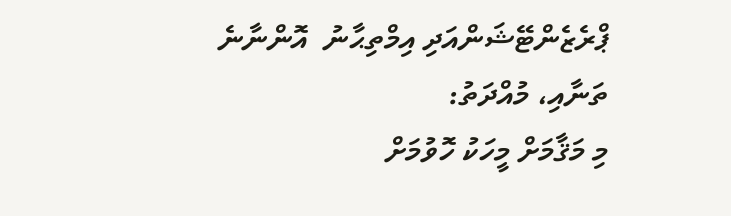ޕްރެޒެންޓޭޝަންއަދި އިމްތިޙާނު  އޮންނާނެ ތަނާއި، މުއްދަތު:
މި މަޤާމަށް މީހަކު ހޮވުމަށް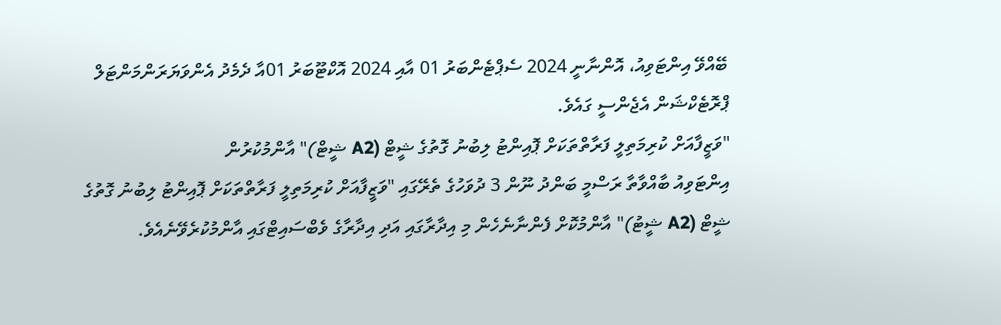ބޭއްވޭ އިންޓަވިއު، އޮންނާނީ 2024 ސެޕްޓެންބަރު 01 އާއި 2024 އޮކްޓޫބަރު 01އާ ދެމެދު އެންވަޔަރަންމަންޓަލް ޕްރޮޓެކްޝަން އެޖެންސީ ގައެވެ.
"ވަޒީފާއަށް ކުރިމަތިލީ ފަރާތްތަކަށް ޕޮއިންޓު ލިބުނު ގޮތުގެ ޝީޓް (A2 ޝީޓް)" އާންމުކުރުން
އިންޓަވިއު ބާއްވާތާ ރަސްމީ ބަންދު ނޫން 3 ދުވަހުގެ ތެރޭގައި "ވަޒީފާއަށް ކުރިމަތިލީ ފަރާތްތަކަށް ޕޮއިންޓު ލިބުނު ގޮތުގެ ޝީޓް (A2 ޝީޓު)" އާންމުކޮށް ފެންނާނެހެން މި އިދާރާގައި އަދި އިދާރާގެ ވެބްސައިޓްގައި އާންމުކުރެވޭނެއެވެ.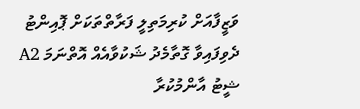ވަޒީފާއަށް ކުރިމަތިލީ ފަރާތްތަކަށް ޕޮއިންޓު ދެވިފައިވާ ގޮތާމެދު ޝަކުވާއެއް އޮތްނަމަ A2 ޝީޓު އާންމުކުރާ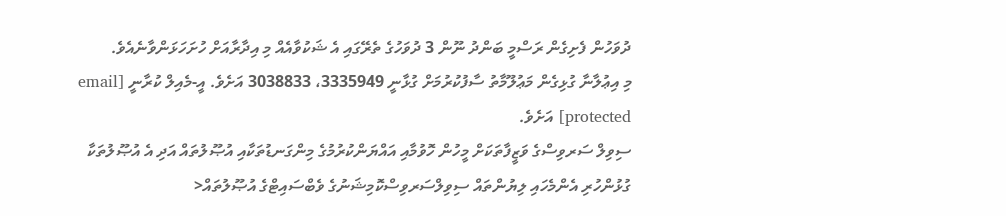ދުވަހުން ފެށިގެން ރަސްމީ ބަންދު ނޫން 3 ދުވަހުގެ ތެރޭގައި އެ ޝަކުވާއެއް މި އިދާރާއަށް ހުށަހަޅަންވާނެއެވެ.
މި އިޢުލާނާ ގުޅިގެން މަޢުލޫމާތު ސާފުކުރުމަށް ގުޅާނީ 3335949، 3038833 އަށެވެ. އީ-މެއިލް ކުރާނީ [email protected] އަށެވެ.
ސިވިލް ސަރވިސްގެ ވަޒީފާތަކަށް މީހުން ހޮވުމާއި އައްޔަންކުރުމުގެ މިންގަނޑުތަކާއި އުޞޫލުތައް އަދި އެ އުޞޫލުތަކާ ގުޅުންހުރި އެންމެހައި ލިޔުންތައް ސިވިލްސަރވިސްކޮމިޝަނުގެ ވެބްސައިޓްގެ އުޞޫލުތައް<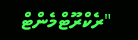"ރެކްރޫޓްމެންޓް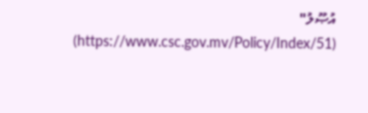އުޞޫލު" (https://www.csc.gov.mv/Policy/Index/51)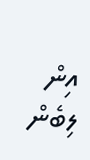އިން ލިބެން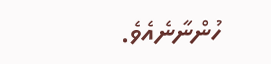ހުންނާނެއެވެ.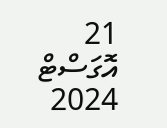21 އޮގަސްޓް 2024